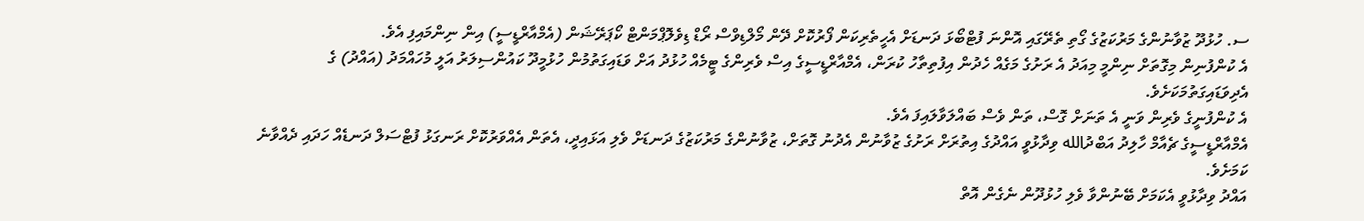ސ. ހުޅުދޫ ޒުވާނުންގެ މަރުކަޒުގެ ގޯތި ތެރޭގައި އޮންނަ ފުޓްބޯޅަ ދަނޑަށް އެހީތެރިކަން ފޯރުކޮށް ދޭން މޯލްޑިވްސް ރޯޑް ޑިވެލޮޕްމަންޓް ކޯޕަރޭޝަން (އެމްއާރްޑީސީ) އިން ނިންމައިފި އެވެ.
އެ ކުންފުނިން މިގޮތަށް ނިންމީ މިއަދު އެ ރަށުގެ މަގެއް ހެދުން އިފުތިތާހު ކުރަން، އެމްއާރްޑީސީގެ އިސް ވެރިންގެ ޓީމެއް ހުޅުދު އަށް ވަޑައިގަތުމުން ހުޅުމީދޫ ކައުންސިލަރު އަލީ މުހައްމަދު (އައްދު) ގެ އެދިވަޑައިގަތުމަކަށެވެ.
އެ ކުންފުނީގެ ވެރިން ވަނީ އެ ތަނަށް ގޮސް، ތަން ވެސް ބައްލަވާލައިފަ އެވެ.
އެމްއާރްޑީސީގެ ޗެއާމް ހާލިދު އަބްދުالله ވިދާޅުވީ އައްދުގެ އިތުރަށް ރަށުގެ ޒުވާނުން އެދުނު ގޮތަށް، ޒުވާނުންގެ މަރުކަޒުގެ ދަނޑަށް ވެލި އަޅައިދީ، އެތަން އެއްވަރުކޮށް ރަނގަޅު ފުޓްސަލް ދަނޑެއް ހަދައި ދެއްވާނެ ކަމަށެވެ.
އައްދު ވިދާޅުވީ އެކަމަށް ބޭނުންވާ ވެލި ހުޅުދޫން ނެގެން އޮތް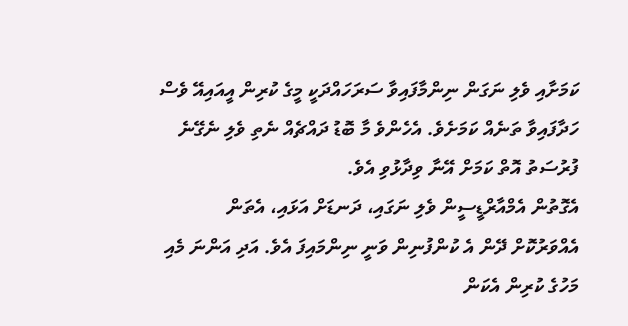ކަމަށާއި ވެލި ނަގަން ނިންމާފައިވާ ސަރަހައްދަކީ މީގެ ކުރިން އީއައިއޭ ވެސް ހަދާފައިވާ ތަނެއް ކަމަށެވެ. އެހެންވެ މާ ބޮޑު ދައްޗެއް ނެތި ވެލި ނެގޭނެ ފުރުސަތު އޮތް ކަމަށް އޭނާ ވިދާޅުވި އެވެ.
އެގޮތުން އެމްއާރްޑީސީން ވެލި ނަގައި، ދަނޑަށް އަޅައި، އެތަން އެއްވަރުކޮށް ދޭން އެ ކުންފުނިން ވަނީ ނިންމައިފަ އެވެ. އަދި އަންނަ މެއި މަހުގެ ކުރިން އެކަން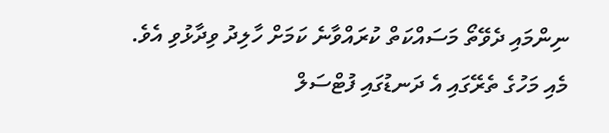ނިންމައި ދެވޭތޯ މަސައްކަތް ކުރައްވާނެ ކަމަށް ހާލިދު ވިދާޅުވި އެވެ.
މެއި މަހުގެ ތެރޭގައި އެ ދަނޑުގައި ފުޓްސަލް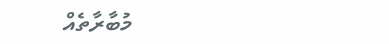މުބާރާތެއް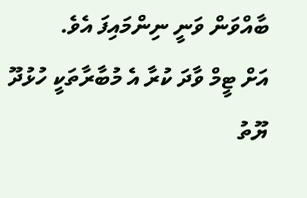ބާއްވަން ވަނީ ނިންމައިފަ އެވެ.
އަށް ޓީމް ވާދަ ކުރާ އެ މުބާރާތަކީ ހުޅުދޫ ޔޫތު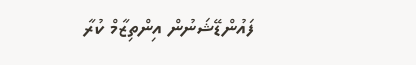ފައުންޑޭޝަނުން އިންތިޒާމް ކުރާ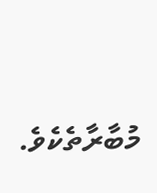މުބާރާތެކެވެ.